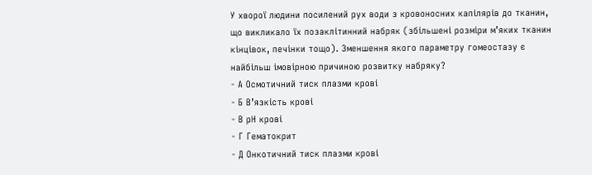У хворої людини посилений рух води з кровоносних капілярів до тканин, що викликало їх позаклітинний набряк (збільшені розміри м’яких тканин кінцівок, печінки тощо). Зменшення якого параметру гомеостазу є найбільш імовірною причиною розвитку набряку?
- А Осмотичний тиск плазми крові
- Б В’язкість крові
- В рН крові
- Г Гематокрит
- Д Онкотичний тиск плазми крові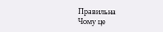Правильна
Чому це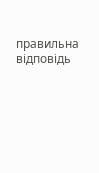правильна відповідь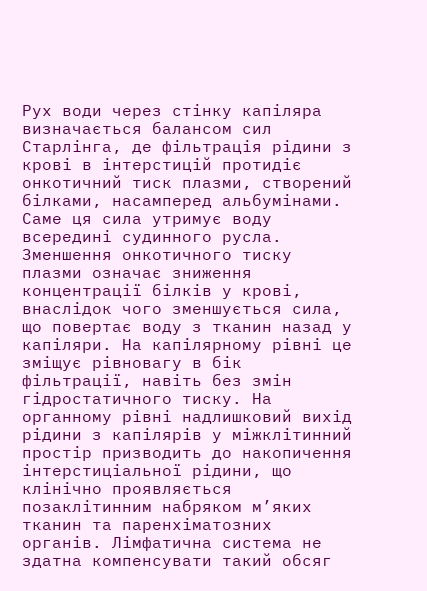Рух води через стінку капіляра визначається балансом сил Старлінга, де фільтрація рідини з крові в інтерстицій протидіє онкотичний тиск плазми, створений білками, насамперед альбумінами. Саме ця сила утримує воду всередині судинного русла. Зменшення онкотичного тиску плазми означає зниження концентрації білків у крові, внаслідок чого зменшується сила, що повертає воду з тканин назад у капіляри. На капілярному рівні це зміщує рівновагу в бік фільтрації, навіть без змін гідростатичного тиску. На органному рівні надлишковий вихід рідини з капілярів у міжклітинний простір призводить до накопичення інтерстиціальної рідини, що клінічно проявляється позаклітинним набряком м’яких тканин та паренхіматозних органів. Лімфатична система не здатна компенсувати такий обсяг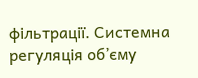фільтрації. Системна регуляція об’єму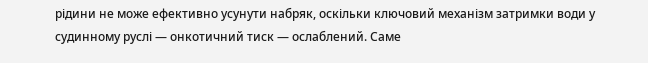рідини не може ефективно усунути набряк, оскільки ключовий механізм затримки води у судинному руслі — онкотичний тиск — ослаблений. Саме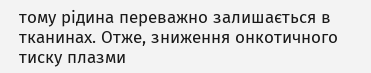тому рідина переважно залишається в тканинах. Отже, зниження онкотичного тиску плазми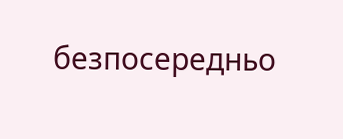безпосередньо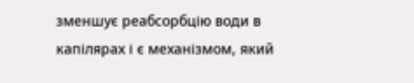зменшує реабсорбцію води в капілярах і є механізмом, який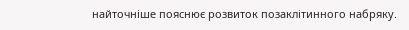найточніше пояснює розвиток позаклітинного набряку.